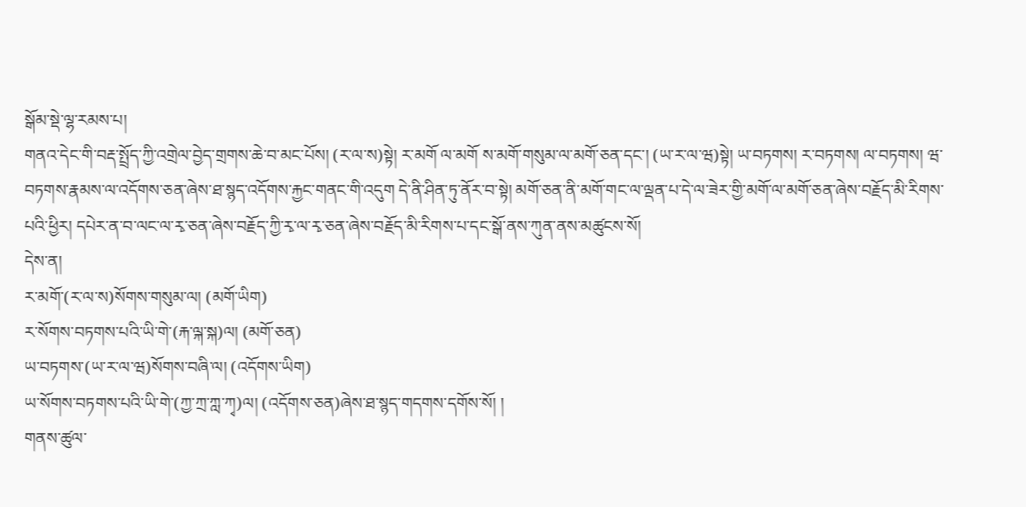སྒོམ་སྡེ་ལྷ་རམས་པ།
གནའ་དེང་གི་བརྡ་སྤྲོད་ཀྱི་འགྲེལ་བྱེད་གྲགས་ཆེ་བ་མང་པོས། (ར་ལ་ས)སྟེ། ར་མགོ ལ་མགོ ས་མགོ་གསུམ་ལ་མགོ་ཅན་དང་། (ཡ་ར་ལ་ཝ)སྟེ། ཡ་བཏགས། ར་བཏགས། ལ་བཏགས། ཝ་བཏགས་རྣམས་ལ་འདོགས་ཅན་ཞེས་ཐ་སྙད་འདོགས་རྐྱང་གནང་གི་འདུག དེ་ནི་ཤིན་ཏུ་ནོར་བ་སྟེ། མགོ་ཅན་ནི་མགོ་གང་ལ་ལྡན་པ་དེ་ལ་ཟེར་གྱི་མགོ་ལ་མགོ་ཅན་ཞེས་བརྗོད་མི་རིགས་པའི་ཕྱིར། དཔེར་ན་བ་ལང་ལ་རྭ་ཅན་ཞེས་བརྗོད་ཀྱི་རྭ་ལ་རྭ་ཅན་ཞེས་བརྗོད་མི་རིགས་པ་དང་སྒོ་ནས་ཀུན་ནས་མཚུངས་སོ།
དེས་ན།
ར་མགོ་(ར་ལ་ས)སོགས་གསུམ་ལ། (མགོ་ཡིག)
ར་སོགས་བཏགས་པའི་ཡི་གེ་(རྐ་ལྐ་སྐ)ལ། (མགོ་ཅན)
ཡ་བཏགས་(ཡ་ར་ལ་ཝ)སོགས་བཞི་ལ། (འདོགས་ཡིག)
ཡ་སོགས་བཏགས་པའི་ཡི་གེ་(ཀྱ་ཀྲ་ཀླ་ཀྭ)ལ། (འདོགས་ཅན)ཞེས་ཐ་སྙད་གདགས་དགོས་སོ། །
གནས་ཚུལ་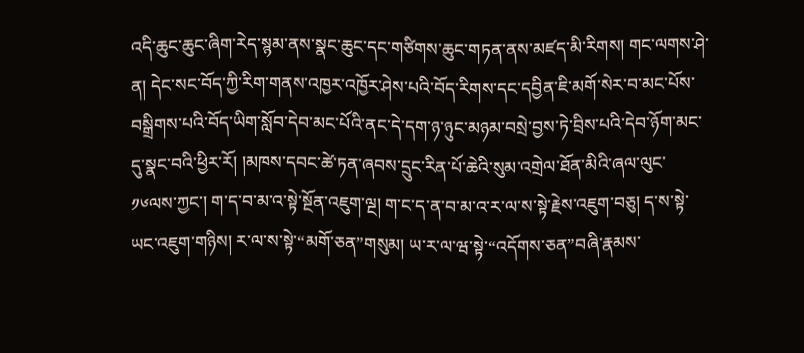འདི་ཆུང་ཆུང་ཞིག་རེད་སྙམ་ནས་སྣང་ཆུང་དང་གཙིགས་ཆུང་གཏན་ནས་མཛད་མི་རིགས། གང་ལགས་ཤེ་ན། དེང་སང་བོད་ཀྱི་རིག་གནས་འཁྱར་འཁྱོར་ཤེས་པའི་བོད་རིགས་དང་དབྱིན་ཇི་མགོ་སེར་བ་མང་པོས་བསྒྲིགས་པའི་བོད་ཡིག་སློབ་དེབ་མང་པོའི་ནང་དེ་དག་ཉ་ཉུང་མཉམ་བསྲེ་བྱས་ཏེ་བྲིས་པའི་དེབ་ཉོག་མང་དུ་སྣང་བའི་ཕྱིར་རོ། །མཁས་དབང་ཚེ་ཏན་ཞབས་དྲུང་རིན་པོ་ཆེའི་སུམ་འགྲེལ་ཐོན་མིའི་ཞལ་ལུང་༡༦ལས་ཀྱང་། ག་ད་བ་མ་འ་སྟེ་སྔོན་འཇུག་ལྔ། ག་ང་ད་ན་བ་མ་འ་ར་ལ་ས་སྟེ་རྗེས་འཇུག་བཅུ། ད་ས་སྟེ་ཡང་འཇུག་གཉིས། ར་ལ་ས་སྟེ་“མགོ་ཅན”གསུམ། ཡ་ར་ལ་ཝ་སྟེ་“འདོགས་ཅན”བཞི་རྣམས་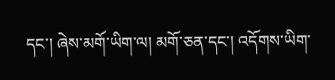དང་། ཞེས་མགོ་ཡིག་ལ། མགོ་ཅན་དང་། འདོགས་ཡིག་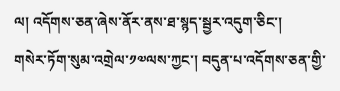ལ། འདོགས་ཅན་ཞེས་ནོར་ནས་ཐ་སྙད་སྦྱར་འདུག་ཅིང་།
གསེར་ཏོག་སུམ་འགྲེལ་༡༧ལས་ཀྱང་། བདུན་པ་འདོགས་ཅན་གྱི་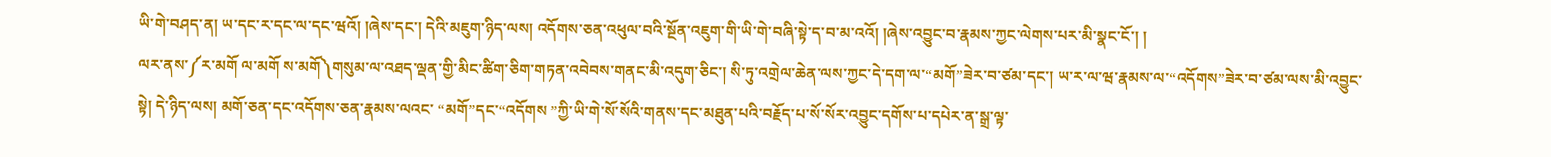ཡི་གེ་བཤད་ན། ཡ་དང་ར་དང་ལ་དང་ཝའོ། །ཞེས་དང་། དེའི་མཇུག་ཉིད་ལས། འདོགས་ཅན་འཕུལ་བའི་སྔོན་འཇུག་གི་ཡི་གེ་བཞི་སྟེ་ད་བ་མ་འའོ། །ཞེས་འབྱུང་བ་རྣམས་ཀྱང་ལེགས་པར་མི་སྣང་ངོ་། །
ལར་ནས་༼ར་མགོ ལ་མགོ ས་མགོ༽གསུམ་ལ་འཐད་ལྡན་གྱི་མིང་ཚིག་ཅིག་གཏན་འབེབས་གནང་མི་འདུག་ཅིང་། སི་ཏུ་འགྲེལ་ཆེན་ལས་ཀྱང་དེ་དག་ལ་“མགོ”ཟེར་བ་ཙམ་དང་། ཡ་ར་ལ་ཝ་རྣམས་ལ་“འདོགས”ཟེར་བ་ཙམ་ལས་མི་འབྱུང་སྟེ། དེ་ཉིད་ལས། མགོ་ཅན་དང་འདོགས་ཅན་རྣམས་ལའང་ “མགོ”དང་“འདོགས ”ཀྱི་ཡི་གེ་སོ་སོའི་གནས་དང་མཐུན་པའི་བརྗོད་པ་སོ་སོར་འབྱུང་དགོས་པ་དཔེར་ན་སྒྲ་ལྟ་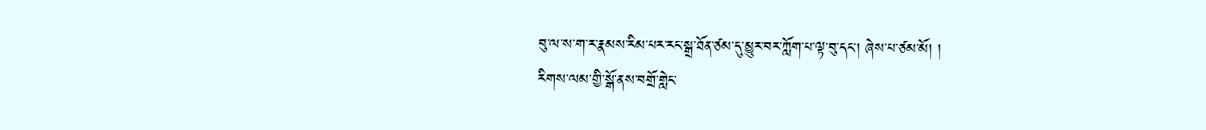བུ་ལ་ས་ག་ར་རྣམས་རིམ་པར་རང་སྒྲ་ཐོན་ཙམ་དུ་མྱུར་བར་ཀློག་པ་ལྟ་བུ་དང་། ཞེས་པ་ཙམ་མོ། །
རིགས་ལམ་གྱི་སྒོ་ནས་བགྲོ་གླེང་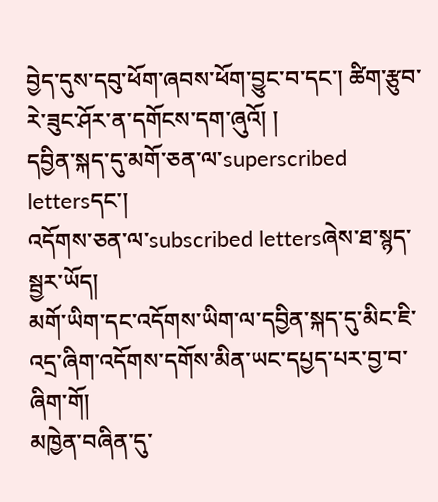བྱེད་དུས་དབུ་ཕོག་ཞབས་ཕོག་བྱུང་བ་དང་། ཚིག་རྩུབ་རེ་ཟུང་ཤོར་ན་དགོངས་དག་ཞུའོ། །
དབྱིན་སྐད་དུ་མགོ་ཅན་ལ་superscribed lettersདང་།
འདོགས་ཅན་ལ་subscribed lettersཞེས་ཐ་སྙད་སྦྱར་ཡོད།
མགོ་ཡིག་དང་འདོགས་ཡིག་ལ་དབྱིན་སྐད་དུ་མིང་ཇི་འདྲ་ཞིག་འདོགས་དགོས་མིན་ཡང་དཔྱད་པར་བྱ་བ་ཞིག་གོ།
མཁྱེན་བཞིན་དུ་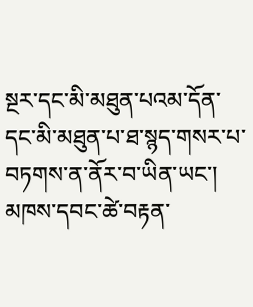སྔར་དང་མི་མཐུན་པའམ་དོན་དང་མི་མཐུན་པ་ཐ་སྙད་གསར་པ་བཏགས་ན་ནོར་བ་ཡིན་ཡང་། མཁས་དབང་ཚེ་བརྟན་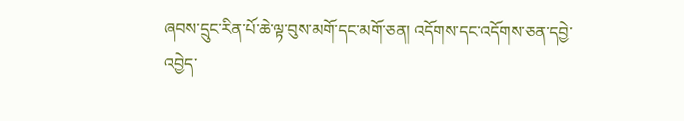ཞབས་དྲུང་རིན་པོ་ཆེ་ལྟ་བུས་མགོ་དང་མགོ་ཅན། འདོགས་དང་འདོགས་ཅན་དབྱེ་འབྱེད་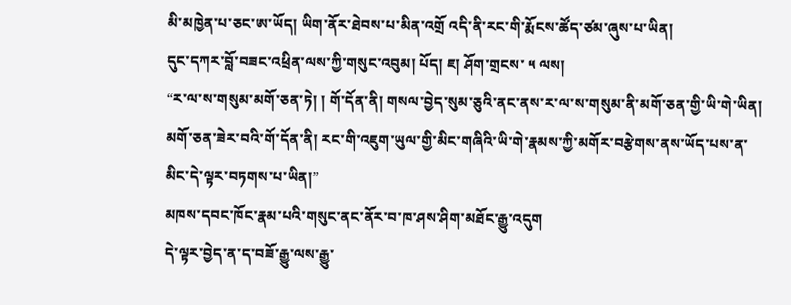མི་མཁྱེན་པ་ཅང་ཨ་ཡོད། ཡིག་ནོར་ཐེབས་པ་མིན་འགྲོ འདི་ནི་རང་གི་རྨོངས་ཚོད་ཙམ་ཞུས་པ་ཡིན།
དུང་དཀར་བློ་བཟང་འཕྲིན་ལས་ཀྱི་གསུང་འབུམ། པོད། ཇ། ཤོག་གྲངས་ ༥ ལས།
“ར་ལ་ས་གསུམ་མགོ་ཅན་ཏེ། ། གོ་དོན་ནི། གསལ་བྱེད་སུམ་ཅུའི་ནང་ནས་ར་ལ་ས་གསུམ་ནི་མགོ་ཅན་གྱི་ཡི་གེ་ཡིན། མགོ་ཅན་ཟེར་བའི་གོ་དོན་ནི། རང་གི་འཇུག་ཡུལ་གྱི་མིང་གཞིའི་ཡི་གེ་རྣམས་ཀྱི་མགོར་བརྩེགས་ནས་ཡོད་པས་ན་མིང་དེ་ལྟར་བཏགས་པ་ཡིན།”
མཁས་དབང་ཁོང་རྣམ་པའི་གསུང་ནང་ནོར་བ་ཁ་ཤས་ཤིག་མཐོང་རྒྱུ་འདུག
དེ་ལྟར་བྱེད་ན་ད་བཟོ་རྒྱུ་ལས་རྒྱུ་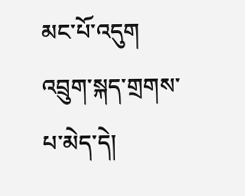མང་པོ་འདུག འབྲུག་སྐད་གྲགས་པ་མེད་དེ།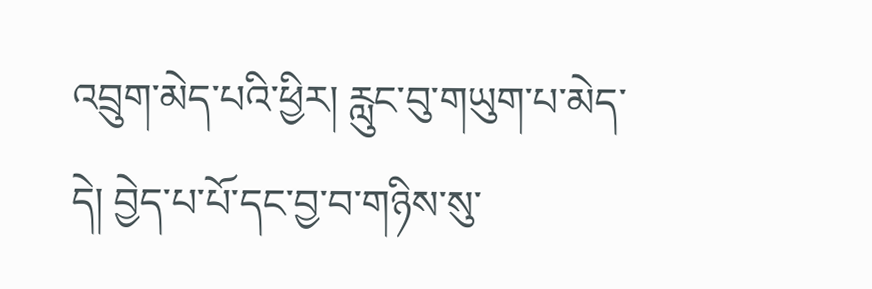འབྲུག་མེད་པའི་ཕྱིར། རླུང་བུ་གཡུག་པ་མེད་དེ། བྱེད་པ་པོ་དང་བྱ་བ་གཉིས་སུ་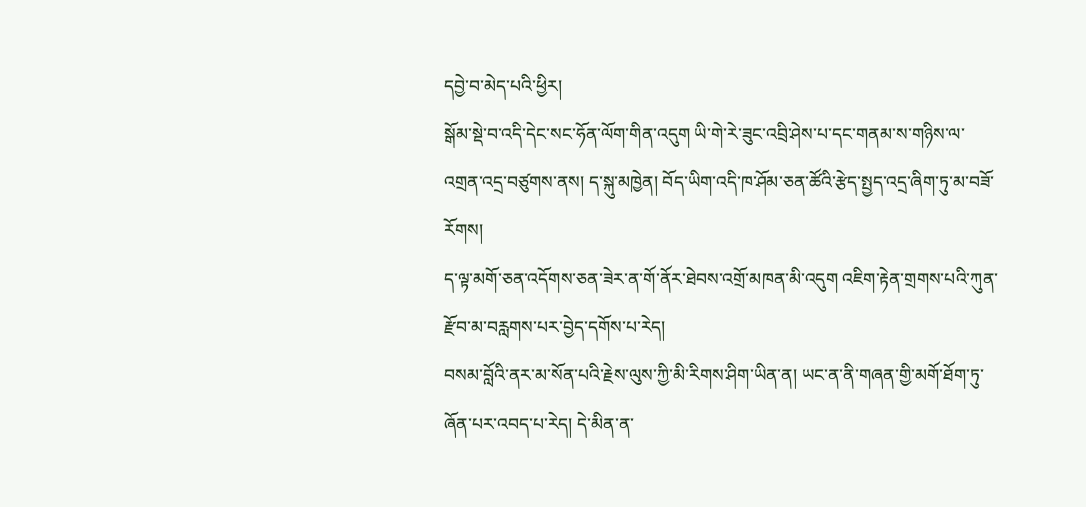དབྱེ་བ་མེད་པའི་ཕྱིར།
སྒོམ་སྡེ་བ་འདི་དེང་སང་ཧོན་ལོག་གིན་འདུག ཡི་གེ་རེ་ཟུང་འབྲི་ཤེས་པ་དང་གནམ་ས་གཉིས་ལ་འགྲན་འདྲ་བཙུགས་ནས། ད་སྐུ་མཁྱེན། བོད་ཡིག་འདི་ཁ་ཤོམ་ཅན་ཚོའི་རྩེད་སྤྱད་འདྲ་ཞིག་ཏུ་མ་བཟོ་རོགས།
ད་ལྟ་མགོ་ཅན་འདོགས་ཅན་ཟེར་ན་གོ་ནོར་ཐེབས་འགྲོ་མཁན་མི་འདུག འཇིག་རྟེན་གྲགས་པའི་ཀུན་རྫོབ་མ་བརླགས་པར་བྱེད་དགོས་པ་རེད།
བསམ་བློའི་ནར་མ་སོན་པའི་རྗེས་ལུས་ཀྱི་མི་རིགས་ཤིག་ཡིན་ན། ཡང་ན་ནི་གཞན་གྱི་མགོ་ཐོག་ཏུ་ཞོན་པར་འབད་པ་རེད། དེ་མིན་ན་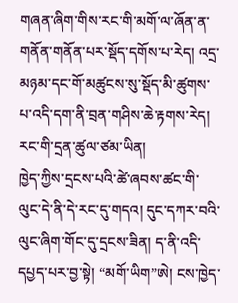གཞན་ཞིག་གིས་རང་གི་མགོ་ལ་ཞོན་ན་གནོན་གནོན་པར་སྡོད་དགོས་པ་རེད། འདྲ་མཉམ་དང་གོ་མཚུངས་སུ་སྡོད་མི་ཚུགས་པ་འདི་དག་ནི་བྲན་གཤིས་ཆེ་རྟགས་རེད། རང་གི་དྲན་ཚུལ་ཙམ་ཡིན།
ཁྱེད་ཀྱིས་དྲངས་པའི་ཚེ་ཞབས་ཚང་གི་ལུང་དེ་ནི་དེ་རང་དུ་གདའ། དུང་དཀར་བའི་ལུང་ཞིག་གོང་དུ་དྲངས་ཟིན། ད་ནི་འདི་དཔྱད་པར་བྱ་སྟེ། “མགོ་ཡིག”ཨེ། ངས་ཁྱེད་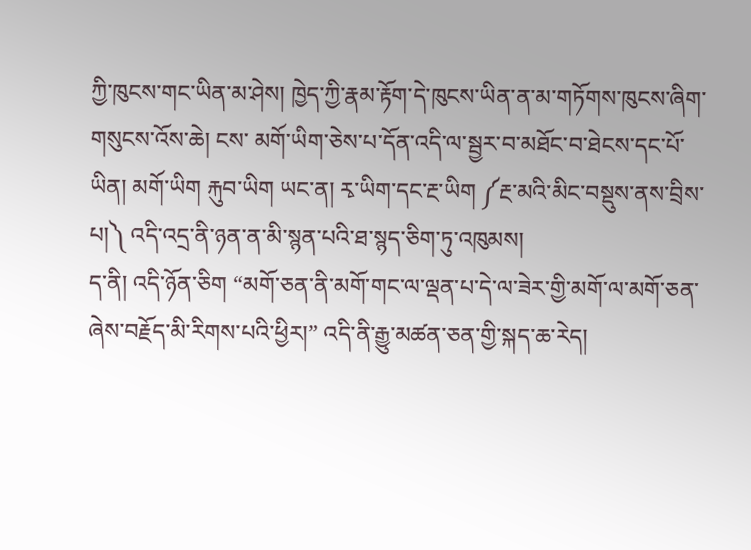ཀྱི་ཁུངས་གང་ཡིན་མ་ཤེས། ཁྱེད་ཀྱི་རྣམ་རྟོག་དེ་ཁུངས་ཡིན་ན་མ་གཏོགས་ཁུངས་ཞིག་གསུངས་འོས་ཆེ། ངས་ མགོ་ཡིག་ཅེས་པ་དོན་འདི་ལ་སྦྱར་བ་མཐོང་བ་ཐེངས་དང་པོ་ཡིན། མགོ་ཡིག རྐུབ་ཡིག ཡང་ན། རྭ་ཡིག་དང་རྔ་ཡིག ༼རྔ་མའི་མིང་བསྡུས་ནས་བྲིས་པ།༽ འདི་འདྲ་ནི་ཉན་ན་མི་སྙན་པའི་ཐ་སྙད་ཅིག་ཏུ་འཁུམས།
ད་ནི། འདི་ཉོན་ཅིག “མགོ་ཅན་ནི་མགོ་གང་ལ་ལྡན་པ་དེ་ལ་ཟེར་གྱི་མགོ་ལ་མགོ་ཅན་ཞེས་བརྗོད་མི་རིགས་པའི་ཕྱིར།” འདི་ནི་རྒྱུ་མཚན་ཅན་གྱི་སྐད་ཆ་རེད།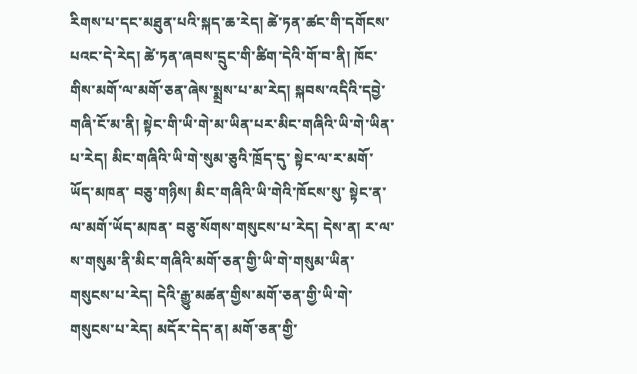རིགས་པ་དང་མཐུན་པའི་སྐད་ཆ་རེད། ཚེ་ཏན་ཚང་གི་དགོངས་པའང་དེ་རེད། ཚེ་ཏན་ཞབས་དྲུང་གི་ཚིག་དེའི་གོ་བ་ནི། ཁོང་གིས་མགོ་ལ་མགོ་ཅན་ཞེས་སྨྲས་པ་མ་རེད། སྐབས་འདིའི་དབྱེ་གཞི་ངོ་མ་ནི། སྟེང་གི་ཡི་གེ་མ་ཡིན་པར་མིང་གཞིའི་ཡི་གེ་ཡིན་པ་རེད། མིང་གཞིའི་ཡི་གེ་སུམ་ཅུའི་ཁྲོད་དུ་ སྟེང་ལ་ར་མགོ་ཡོད་མཁན་ བཅུ་གཉིས། མིང་གཞིའི་ཡི་གེའི་ཁོངས་སུ་ སྟེང་ན་ ལ་མགོ་ཡོད་མཁན་ བཅུ་སོགས་གསུངས་པ་རེད། དེས་ན། ར་ལ་ས་གསུམ་ནི་མིང་གཞིའི་མགོ་ཅན་གྱི་ཡི་གེ་གསུམ་ཡིན་གསུངས་པ་རེད། དེའི་རྒྱུ་མཚན་གྱིས་མགོ་ཅན་གྱི་ཡི་གེ་གསུངས་པ་རེད། མདོར་དེད་ན། མགོ་ཅན་གྱི་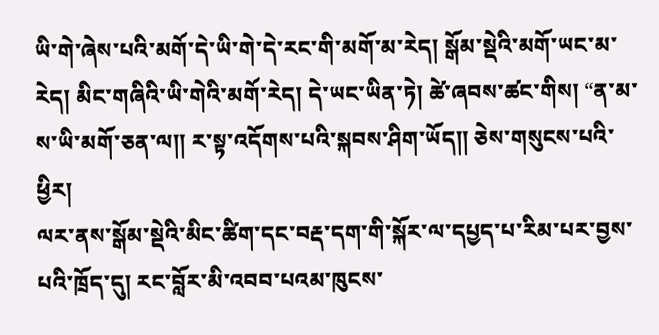ཡི་གེ་ཞེས་པའི་མགོ་དེ་ཡི་གེ་དེ་རང་གི་མགོ་མ་རེད། སྒོམ་སྡེའི་མགོ་ཡང་མ་རེད། མིང་གཞིའི་ཡི་གེའི་མགོ་རེད། དེ་ཡང་ཡིན་ཏེ། ཚེ་ཞབས་ཚང་གིས། “ན་མ་ས་ཡི་མགོ་ཅན་ལ༎ ར་སྟ་འདོགས་པའི་སྐབས་ཤིག་ཡོད༎ ཅེས་གསུངས་པའི་ཕྱིར།
ལར་ནས་སྒོམ་སྡེའི་མིང་ཚིག་དང་བརྡ་དག་གི་སྐོར་ལ་དཔྱད་པ་རིམ་པར་བྱས་པའི་ཁྲོད་དུ། རང་བློར་མི་འབབ་པའམ་ཁུངས་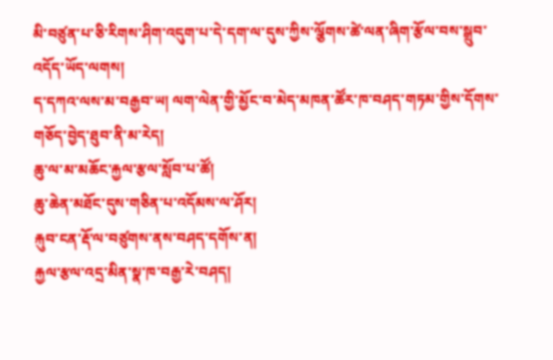མི་བཙུན་པ་ཅི་རིགས་ཤིག་འདུག་པ་དེ་དག་ལ་དུས་ཀྱིས་ལྕོགས་ཚེ་ལན་ཞིག་རྩོལ་བས་སྒྲུབ་འདོད་ཡོད་ལགས།
ད་དཀའ་ལས་མ་བརྒྱབ་ཡ། ལག་ལེན་གྱི་མྱོང་བ་མེད་མཁན་ཚོར་ཁ་བཤད་གཏམ་གྱིས་དོགས་གཅོད་བྱེད་ཐུབ་ནི་མ་རེད།
ཆུ་ལ་མ་མཆོང་རྐྱལ་རྩལ་སློབ་པ་ཚོ།
ཆུ་ཆེན་མཐོང་དུས་གཅིན་པ་འདོམས་ལ་ཤོར།
རྐུབ་ངན་རྡོ་ལ་བཙུགས་ནས་བཤད་དགོས་ན།
རྐྱལ་རྩལ་འདྲ་མིན་སྣ་ཁ་བརྒྱ་རེ་བཤད།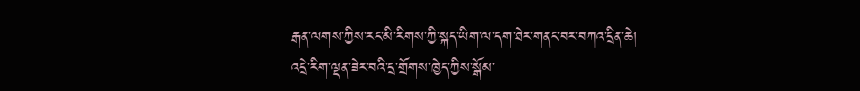རྒན་ལགས་ཀྱིས་རང་མི་རིགས་ཀྱི་སྐད་ཡིག་ལ་དག་ཐེར་གནང་བར་བཀའ་དྲིན་ཆེ།
འདྲེ་རིག་ལྡན་ཟེར་བའི་དྲ་གྲོགས་ཁྱེད་ཀྱིས་སྒོམ་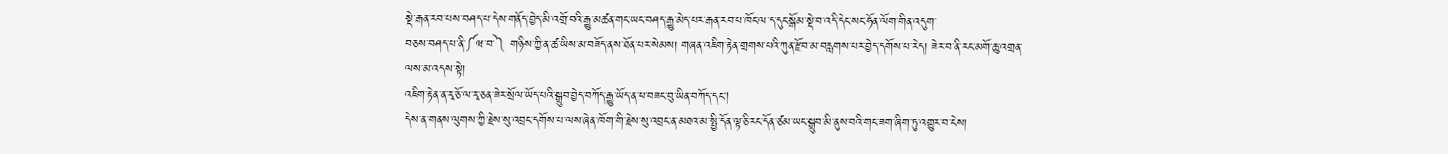སྡེ་རྒན་རབ་པས་བཤད་པ་དེས་གནོད་བྱེད་མི་འགྲོ་བའི་རྒྱུ་མཚན་གང་ཡང་བཤད་རྒྱུ་མེད་པར་རྒན་རབ་པ་ཁོང་ལ་ད་དུང་སྒོམ་སྡེ་བ་འདི་དེང་སང་ཧོན་ལོག་གིན་འདུག་
བཅས་བཤད་པ་ནི་༼ཝ་བ་༽ གཉིས་ཀྱི་ན་ཚ་ཡིས་མ་བཟོད་ནས་ཐོན་པར་སེམས། གཞན་འཇིག་རྟེན་གྲགས་པའི་ཀུན་རྫོབ་མ་བརླགས་པར་བྱེད་དགོས་པ་རེད། ཟེར་བ་ནི་རང་མགོ་ཆུ་འགྲན་ལས་མ་འདས་སྟེ།
འཇིག་རྟེན་ན་རྭ་ཅོ་ལ་རྭ་ཅན་ཟེར་སྲོལ་ཡོད་པའི་སྒྲུབ་བྱེད་བཀོད་རྒྱུ་ཡོད་ན་ཕ་བཟང་བུ་ཡིན་བཀོད་དང།
དེས་ན་གནས་ལུགས་ཀྱི་རྗེས་སུ་འབྲང་དགོས་པ་ལས་ཞེན་ཁོག་གི་རྗེས་སུ་འབྲང་ན་མཐའ་མ་སྤྱི་དོན་ལྟ་ཅི་རང་དོན་ཙམ་ཡང་སྒྲུབ་མི་ནུས་བའི་གང་ཟག་ཞིག་ཏུ་འགྱུར་བ་ངེས།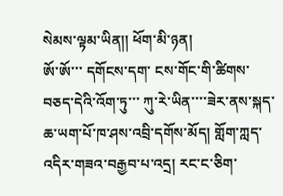སེམས་ལྟམ་ཡིན།། ཕོག་མི་ཉན།
ཨོ་ཨོ་་་ དགོངས་དག་ ངས་གོང་གི་ཚིགས་བཅད་དེའི་འོག་ཏུ་་་ ཀུ་རེ་ཡིན་་་་ཟེར་ནས་སྐད་ཆ་ཡག་པོ་ཁ་ཤས་འབྲི་དགོས་མོད། གློག་ཀླད་འདིར་གཟའ་བརྒྱབ་པ་འདྲ། རང་ང་ཅིག་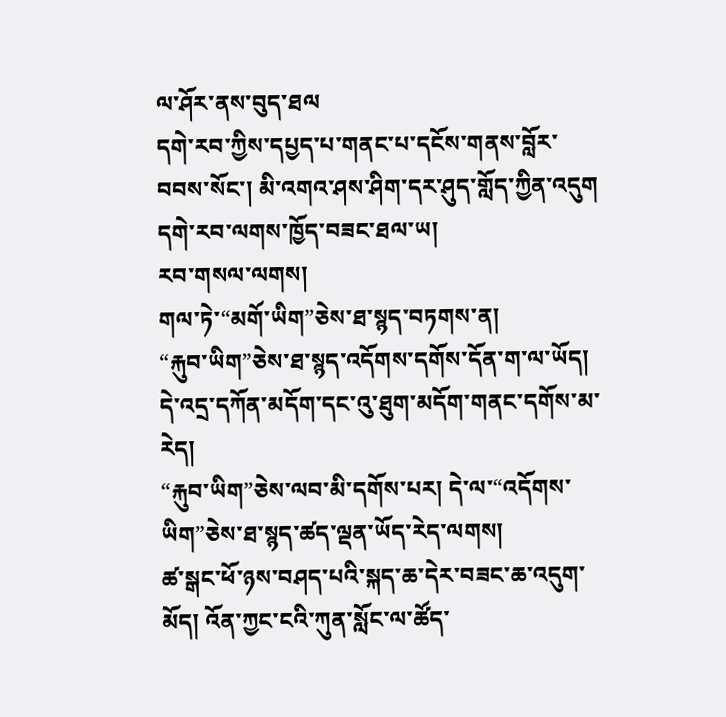ལ་ཤོར་ནས་བུད་ཐལ
དགེ་རབ་ཀྱིས་དཔྱད་པ་གནང་པ་དངོས་གནས་བློར་བབས་སོང་། མི་འགའ་ཤས་ཤིག་དར་ཤུད་གློད་ཀྱིན་འདུག
དགེ་རབ་ལགས་ཁྱོད་བཟང་ཐལ་ཡ།
རབ་གསལ་ལགས།
གལ་ཏེ་“མགོ་ཡིག”ཅེས་ཐ་སྙད་བཏགས་ན།
“རྐུབ་ཡིག”ཅེས་ཐ་སྙད་འདོགས་དགོས་དོན་ག་ལ་ཡོད། དེ་འདྲ་དཀོན་མདོག་དང་འུ་ཐུག་མདོག་གནང་དགོས་མ་རེད།
“རྐུབ་ཡིག”ཅེས་ལབ་མི་དགོས་པར། དེ་ལ་“འདོགས་ཡིག”ཅེས་ཐ་སྙད་ཚད་ལྡན་ཡོད་རེད་ལགས།
ཚ་སྒང་ཕོ་ཉས་བཤད་པའི་སྐད་ཆ་དེར་བཟང་ཆ་འདུག་མོད། འོན་ཀྱང་ངའི་ཀུན་སློང་ལ་ཚོད་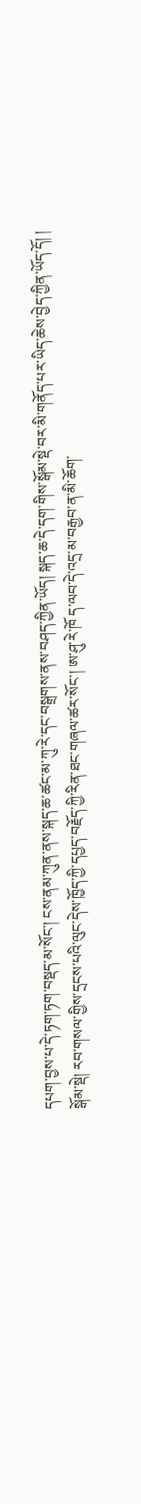དཔག་བྱས་པ་དེ་ཏག་ཏག་བསྡད་མ་སོང་། ངས་ནམ་ཀུན་ནས་སྐད་ཆ་ཚང་མ་ཀུ་རེ་དང་བསྒྲགས་ནས་བཤད་ཀྱིན་ཡོད། སྐད་ཆ་དེ་དག་གིས་སྒོམ་སྡེ་བར་མི་གནོད་པར་ཡིད་ཆེས་བྱེད་ཀྱིན་ཡོད་དོ། །
སྒོམ་སྡེ། རབ་གསལ་གྱིས་དྲངས་པའི་ལུང་དེས་ཁྱོད་ཀྱི་དཔྱད་བརྗོད་ཀྱི་རིན་ཐང་གཞལ་ཚར་སོང་། ཨ་ཤུ་རེ་ཁོ ད་ལབ་དེ་འདྲ་མ་བརྒྱབ་ན་མི་ཆོག་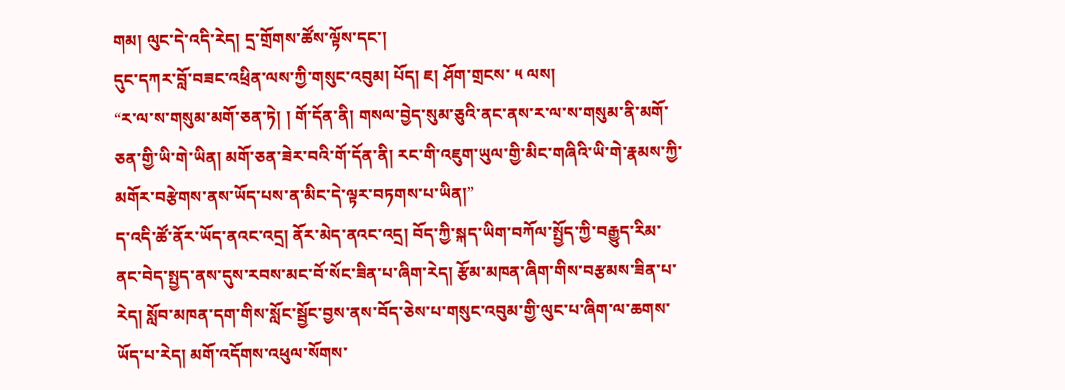གམ། ལུང་དེ་འདི་རེད། དྲ་གྲོགས་ཚོས་ལྟོས་དང་།
དུང་དཀར་བློ་བཟང་འཕྲིན་ལས་ཀྱི་གསུང་འབུམ། པོད། ཇ། ཤོག་གྲངས་ ༥ ལས།
“ར་ལ་ས་གསུམ་མགོ་ཅན་ཏེ། ། གོ་དོན་ནི། གསལ་བྱེད་སུམ་ཅུའི་ནང་ནས་ར་ལ་ས་གསུམ་ནི་མགོ་ཅན་གྱི་ཡི་གེ་ཡིན། མགོ་ཅན་ཟེར་བའི་གོ་དོན་ནི། རང་གི་འཇུག་ཡུལ་གྱི་མིང་གཞིའི་ཡི་གེ་རྣམས་ཀྱི་མགོར་བརྩེགས་ནས་ཡོད་པས་ན་མིང་དེ་ལྟར་བཏགས་པ་ཡིན།”
ད་འདི་ཚོ་ནོར་ཡོད་ནའང་འདྲ། ནོར་མེད་ནའང་འདྲ། བོད་ཀྱི་སྐད་ཡིག་བཀོལ་སྤྱོད་ཀྱི་བརྒྱུད་རིམ་ནང་བེད་སྤྱད་ནས་དུས་རབས་མང་བོ་སོང་ཟིན་པ་ཞིག་རེད། རྩོམ་མཁན་ཞིག་གིས་བརྩམས་ཟིན་པ་རེད། སློབ་མཁན་དག་གིས་སློང་སྦྱོང་བྱས་ནས་བོད་ཅེས་པ་གསུང་འབུམ་གྱི་ལུང་པ་ཞིག་ལ་ཆགས་ཡོད་པ་རེད། མགོ་འདོགས་འཕུལ་སོགས་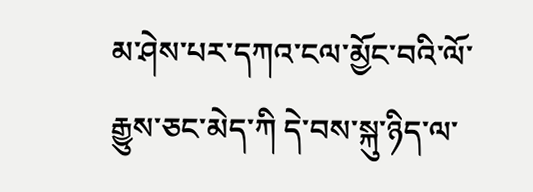མ་ཤེས་པར་དཀའ་ངལ་མྱོང་བའི་ལོ་རྒྱུས་ཅང་མེད་ཀི དེ་བས་སྐུ་ཉིད་ལ་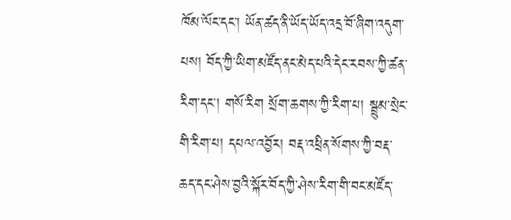ཁོམ་ལོང་དང་། ཡོན་ཚད་ནི་ཡོད་ཡོད་འདྲ་བོ་ཞིག་འདུག་པས། བོད་ཀྱི་ཡིག་མཛོད་ནང་མེད་པའི་དེང་རབས་ཀྱི་ཚན་རིག་དང་། གསོ་རིག སྲོག་ཆགས་ཀྱི་རིག་པ། སྦྲུམ་སྲེང་གི་རིག་པ། དཔལ་འབྱོར། བརྡ་འཕྲིན་སོགས་ཀྱི་བརྡ་ཆད་དང་ཤེས་བྱའི་སྐོར་བོད་ཀྱི་ཤེས་རིག་གི་བང་མཛོད་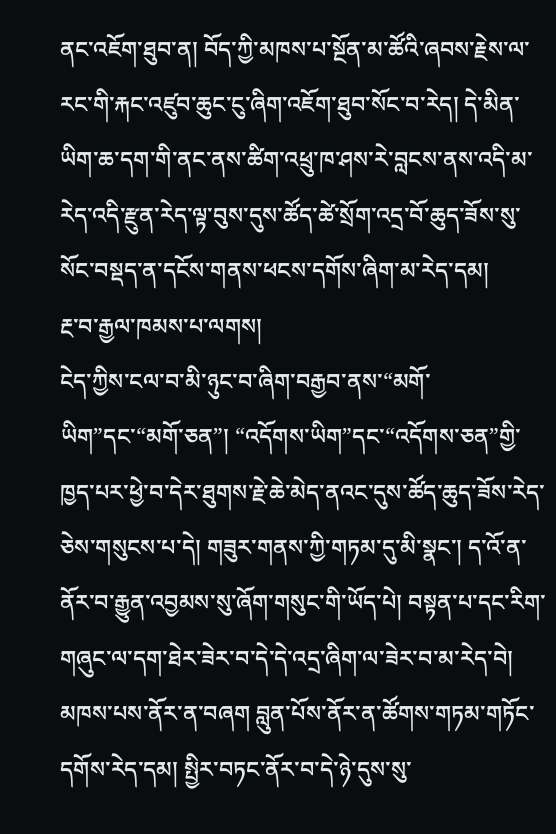ནང་འཇོག་ཐུབ་ན། བོད་ཀྱི་མཁས་པ་སྔོན་མ་ཚོའི་ཞབས་རྗེས་ལ་རང་གི་རྐང་འཛུབ་ཆུང་ངུ་ཞིག་འཇོག་ཐུབ་སོང་བ་རེད། དེ་མིན་ཡིག་ཆ་དག་གི་ནང་ནས་ཚིག་འཕྲུ་ཁ་ཤས་རེ་བླངས་ནས་འདི་མ་རེད་འདི་རྫུན་རེད་ལྟ་བུས་དུས་ཚོད་ཚེ་སྲོག་འདྲ་བོ་ཆུད་ཟོས་སུ་སོང་བསྡད་ན་དངོས་གནས་ཕངས་དགོས་ཞིག་མ་རེད་དམ།
རྔ་བ་རྒྱལ་ཁམས་པ་ལགས།
ངེད་ཀྱིས་ངལ་བ་མི་ཉུང་བ་ཞིག་བརྒྱབ་ནས་“མགོ་ཡིག”དང་“མགོ་ཅན”། “འདོགས་ཡིག”དང་“འདོགས་ཅན”གྱི་ཁྱད་པར་ཕྱེ་བ་དེར་ཐུགས་རྗེ་ཆེ་མེད་ནའང་དུས་ཚོད་ཆུད་ཟོས་རེད་ཅེས་གསུངས་པ་དེ། གཟུར་གནས་ཀྱི་གཏམ་དུ་མི་སྣང་། ད་འོ་ན་ནོར་བ་རྒྱུན་འབྱམས་སུ་ཞོག་གསུང་གི་ཡོད་པེ། བསྟན་པ་དང་རིག་གཞུང་ལ་དག་ཐེར་ཟེར་བ་དེ་དེ་འདྲ་ཞིག་ལ་ཟེར་བ་མ་རེད་བེ། མཁས་པས་ནོར་ན་བཞག བླུན་པོས་ནོར་ན་ཚོགས་གཏམ་གཏོང་དགོས་རེད་དམ། སྤྱིར་བཏང་ནོར་བ་དེ་ཉེ་དུས་སུ་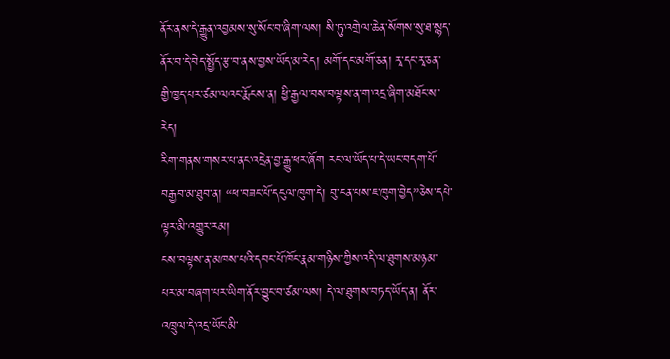ནོར་ནས་དེ་རྒྱུན་འབྱམས་སུ་སོང་བ་ཞིག་ལས། སི་ཏུ་འགྲེལ་ཆེན་སོགས་སུ་ཐ་སྙད་ནོར་བ་དེ་བེད་སྤྱོད་རྩ་བ་ནས་བྱས་ཡོད་མ་རེད། མགོ་དང་མགོ་ཅན། རྭ་དང་རྭ་ཅན་གྱི་ཁྱད་པར་ཙམ་ལའང་རྨོངས་ན། ཕྱི་རྒྱལ་བས་བལྟས་ན་ག་འདྲ་ཞིག་མཐོང་ས་རེད།
རིག་གནས་གསར་པ་ནང་འདྲེན་བྱ་རྒྱུ་ཕར་ཞོག རང་ལ་ཡོད་པ་དེ་ཡང་བདག་པོ་བརྒྱབ་མ་ཐུབ་ན། “ཕ་བཟང་པོ་དངུལ་ཁུག་དེ། བུ་ངན་པས་ཇ་ཁུག་བྱེད”ཅེས་དཔེ་ལྟར་མི་འགྱུར་རམ།
ངས་བལྟས་ན་མཁས་པའི་དབང་པོ་ཁོང་རྣམ་གཉིས་ཀྱིས་འདི་ལ་ཐུགས་མཉམ་པར་མ་བཞག་པར་ཡིག་ནོར་བྱུང་བ་ཙམ་ལས། དེ་ལ་ཐུགས་བཏད་ཡོད་ན། ནོར་འཁྲུལ་དེ་འདྲ་ཡོང་མི་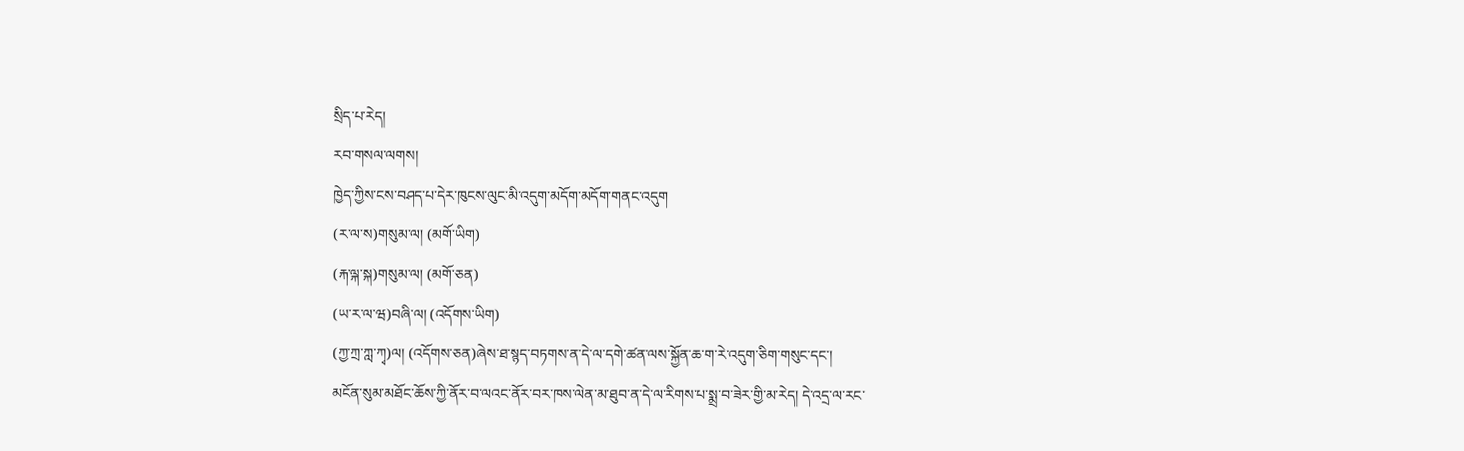སྲིད་པ་རེད།
རབ་གསལ་ལགས།
ཁྱེད་ཀྱིས་ངས་བཤད་པ་དེར་ཁུངས་ལུང་མི་འདུག་མདོག་མདོག་གནང་འདུག
(ར་ལ་ས)གསུམ་ལ། (མགོ་ཡིག)
(རྐ་ལྐ་སྐ)གསུམ་ལ། (མགོ་ཅན)
(ཡ་ར་ལ་ཝ)བཞི་ལ། (འདོགས་ཡིག)
(ཀྱ་ཀྲ་ཀླ་ཀྭ)ལ། (འདོགས་ཅན)ཞེས་ཐ་སྙད་བཏགས་ན་དེ་ལ་དགེ་ཚན་ལས་སྐྱོན་ཆ་ག་རེ་འདུག་ཅིག་གསུང་དང་།
མངོན་སུམ་མཐོང་ཆོས་ཀྱི་ནོར་བ་ལའང་ནོར་བར་ཁས་ལེན་མ་ཐུབ་ན་དེ་ལ་རིགས་པ་སྨྲ་བ་ཟེར་གྱི་མ་རེད། དེ་འདྲ་ལ་རང་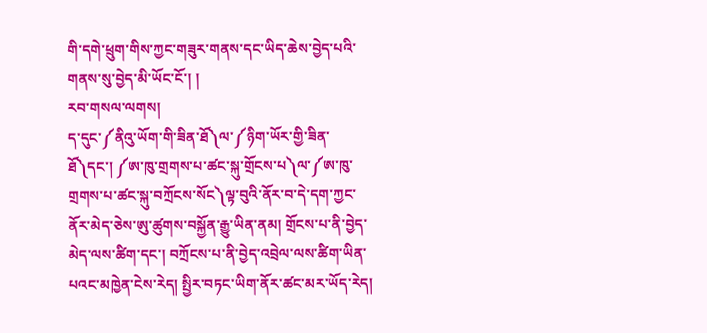གི་དགེ་ཕྲུག་གིས་ཀྱང་གཟུར་གནས་དང་ཡིད་ཆེས་བྱེད་པའི་གནས་སུ་བྱེད་མི་ཡོང་ངོ་། །
རབ་གསལ་ལགས།
ད་དུང་༼ནིའུ་ཡོག་གི་ཟིན་ཐོ༽ལ་༼ཉིག་ཡོར་གྱི་ཟིན་ཐོ༽དང་། ༼ཨ་ཁུ་གྲགས་པ་ཚང་སྐུ་གྲོངས་པ༽ལ་༼ཨ་ཁུ་གྲགས་པ་ཚང་སྐུ་བཀྲོངས་སོང༽ལྟ་བུའི་ནོར་བ་དེ་དག་ཀྱང་ནོར་མེད་ཅེས་ཨུ་ཚུགས་བསྐྱོན་རྒྱུ་ཡིན་ནམ། གྲོངས་པ་ནི་བྱེད་མེད་ལས་ཚིག་དང་། བཀྲོངས་པ་ནི་བྱེད་འབྲེལ་ལས་ཚིག་ཡིན་པའང་མཁྱེན་ངེས་རེད། སྤྱིར་བཏང་ཡིག་ནོར་ཚང་མར་ཡོད་རེད།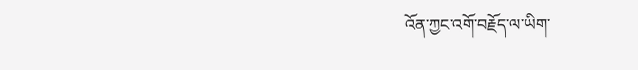འོན་ཀྱང་འགོ་བརྗོད་ལ་ཡིག་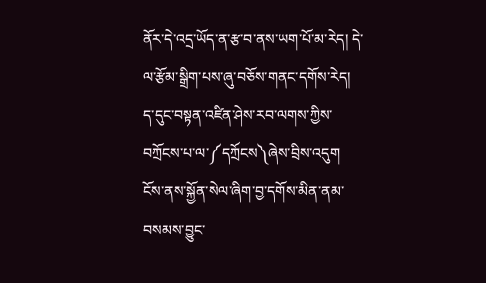ནོར་དེ་འདྲ་ཡོད་ན་རྩ་བ་ནས་ཡག་པོ་མ་རེད། དེ་ལ་རྩོམ་སྒྲིག་པས་ཞུ་བཅོས་གནང་དགོས་རེད།
ད་དུང་བསྟན་འཛིན་ཤེས་རབ་ལགས་ཀྱིས་བཀྲོངས་པ་ལ་༼དཀྲོངས༽ཞེས་བྲིས་འདུག
ངོས་ནས་སྐྱོན་སེལ་ཞིག་བྱ་དགོས་མིན་ནམ་བསམས་བྱུང་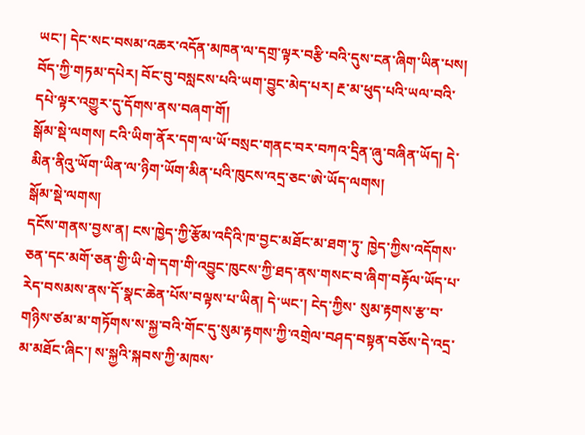ཡང་། དེང་སང་བསམ་འཆར་འདོན་མཁན་ལ་དགྲ་ལྟར་བརྩི་བའི་དུས་ངན་ཞིག་ཡིན་པས། བོད་ཀྱི་གཏམ་དཔེར། བོང་བུ་བསླངས་པའི་ཡག་བྱུང་མེད་པར། རྔ་མ་ཕུད་པའི་ཡལ་བའི་དཔེ་ལྟར་འགྱུར་དུ་དོགས་ནས་བཞག་གོ།
སྒོམ་སྡེ་ལགས། ངའི་ཡིག་ནོར་དག་ལ་ཡོ་བསྲང་གནང་བར་བཀའ་དྲིན་ཞུ་བཞིན་ཡོད། དེ་མིན་ནིའུ་ཡོག་ཡིན་ལ་ཉིག་ཡོག་མིན་པའི་ཁུངས་འདྲ་ཅང་ཨེ་ཡོད་ལགས།
སྒོམ་སྡེ་ལགས།
དངོས་གནས་བྱས་ན། ངས་ཁྱེད་ཀྱི་རྩོམ་འདིའི་ཁ་བྱང་མཐོང་མ་ཐག་ཏུ་ ཁྱེད་ཀྱིས་འདོགས་ཅན་དང་མགོ་ཅན་གྱི་ཡི་གེ་དག་གི་འབྱུང་ཁུངས་ཀྱི་ཐད་ནས་གསང་བ་ཞིག་བརྟོལ་ཡོད་པ་རེད་བསམས་ནས་དོ་སྣང་ཆེན་པོས་བལྟས་པ་ཡིན། དེ་ཡང་། ངེད་ཀྱིས་ སུམ་རྟགས་རྩ་བ་གཉིས་ཙམ་མ་གཏོགས་ས་སྐྱ་བའི་གོང་དུ་སུམ་རྟགས་ཀྱི་འགྲེལ་བཤད་བསྟན་བཅོས་དེ་འདྲ་མ་མཐོང་ཞིང་། ས་སྐྱའི་སྐབས་ཀྱི་མཁས་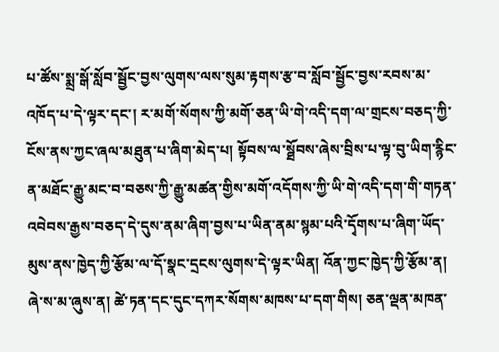པ་ཚོས་སྨྲ་སྒོ་སློབ་སྦྱོང་བྱས་ལུགས་ལས་སུམ་རྟགས་རྩ་བ་སློབ་སྦྱོང་བྱས་རབས་མ་འཁོད་པ་དེ་ལྟར་དང་། ར་མགོ་སོགས་ཀྱི་མགོ་ཅན་ཡི་གེ་འདི་དག་ལ་གྲངས་བཅད་ཀྱི་ངོས་ནས་ཀྱང་ཞལ་མཐུན་པ་ཞིག་མེད་པ། སྟོབས་ལ་སྠོབས་ཞེས་བྲིས་པ་ལྟ་བུ་ཡིག་རྙིང་ན་མཐོང་རྒྱུ་མང་བ་བཅས་ཀྱི་རྒྱུ་མཚན་གྱིས་མགོ་འདོགས་ཀྱི་ཡི་གེ་འདི་དག་གི་གཏན་འབེབས་རྒྱས་བཅད་དེ་དུས་ནམ་ཞིག་བྱས་པ་ཡིན་ནམ་སྙམ་པའི་དྭོགས་པ་ཞིག་ཡོད་མུས་ནས་ཁྱེད་ཀྱི་རྩོམ་ལ་དོ་སྣང་དྲངས་ལུགས་དེ་ལྟར་ཡིན། འོན་ཀྱང་ཁྱེད་ཀྱི་རྩོམ་ན། ཞེ་ས་མ་ཞུས་ན། ཚེ་ཏན་དང་དུང་དཀར་སོགས་མཁས་པ་དག་གིས། ཅན་ལྡན་མཁན་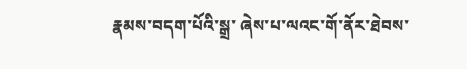རྣམས་བདག་པོའི་སྒྲ་ ཞེས་པ་ལའང་གོ་ནོར་ཐེབས་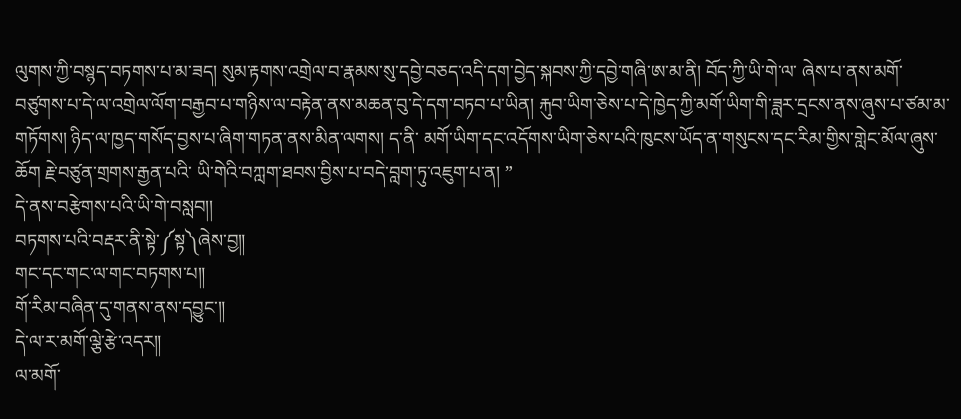ལུགས་ཀྱི་བསྙད་བཏགས་པ་མ་ཟད། སུམ་རྟགས་འགྲེལ་བ་རྣམས་སུ་དབྱེ་བཅད་འདི་དག་བྱེད་སྐབས་ཀྱི་དབྱེ་གཞི་ཨ་མ་ནི། བོད་ཀྱི་ཡི་གེ་ལ་ ཞེས་པ་ནས་མགོ་བཙུགས་པ་དེ་ལ་འགྲེལ་ལོག་བརྒྱབ་པ་གཉིས་ལ་བརྟེན་ནས་མཆན་བུ་དེ་དག་བཏབ་པ་ཡིན། རྐུབ་ཡིག་ཅེས་པ་དེ་ཁྱེད་ཀྱི་མགོ་ཡིག་གི་ཟླར་དྲངས་ནས་ཞུས་པ་ཙམ་མ་གཏོགས། ཉིད་ལ་ཁྱད་གསོད་བྱས་པ་ཞིག་གཏན་ནས་མིན་ལགས། ད་ནི་ མགོ་ཡིག་དང་འདོགས་ཡིག་ཅེས་པའི་ཁུངས་ཡོད་ན་གསུངས་དང་རིམ་གྱིས་གླེང་མོལ་ཞུས་ཆོག རྗེ་བཙུན་གྲགས་རྒྱན་པའི་ ཡི་གེའི་བཀླག་ཐབས་བྱིས་པ་བདེ་བླག་ཏུ་འཇུག་པ་ན། ”
དེ་ནས་བརྩེགས་པའི་ཡི་གེ་བསླབ།།
བཏགས་པའི་བརྡར་ནི་སྟེ་༼སྟ༽ཞེས་བྱ༎
གང་དང་གང་ལ་གང་བཏགས་པ༎
གོ་རིམ་བཞིན་དུ་གནས་ནས་དབྱུང་༎
དེ་ལ་ར་མགོ་ལྕེ་རྩེ་འདར༎
ལ་མགོ་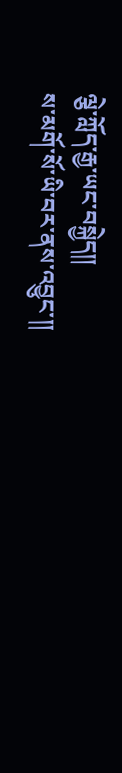ལྕེ་ཀློད་རྒྱ་ཡང་བསྐྱེད༎
ས་མགོ་སོ་ཡི་བར་ནས་འབྱུང་༎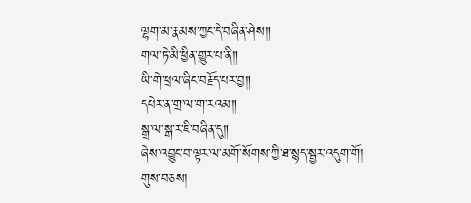ལྷག་མ་རྣམས་ཀྱང་དེ་བཞིན་ཤེས༎
གལ་ཏེ་མི་ཕྱིན་གྱུར་པ་ནི༎
ཡི་གེ་ཕྲལ་ཞིང་བརྗོད་པར་བྱ༎
དཔེར་ན་གྲ་ལ་ག་རའམ༎
སྒྲ་ལ་སྒ་ར་ཇི་བཞིན་དུ༎
ཞེས་འབྱུང་བ་ལྟར་ལ་མགོ་སོགས་ཀྱི་ཐ་སྙད་སྦྱར་འདུག་གོ།
གུས་བཅས།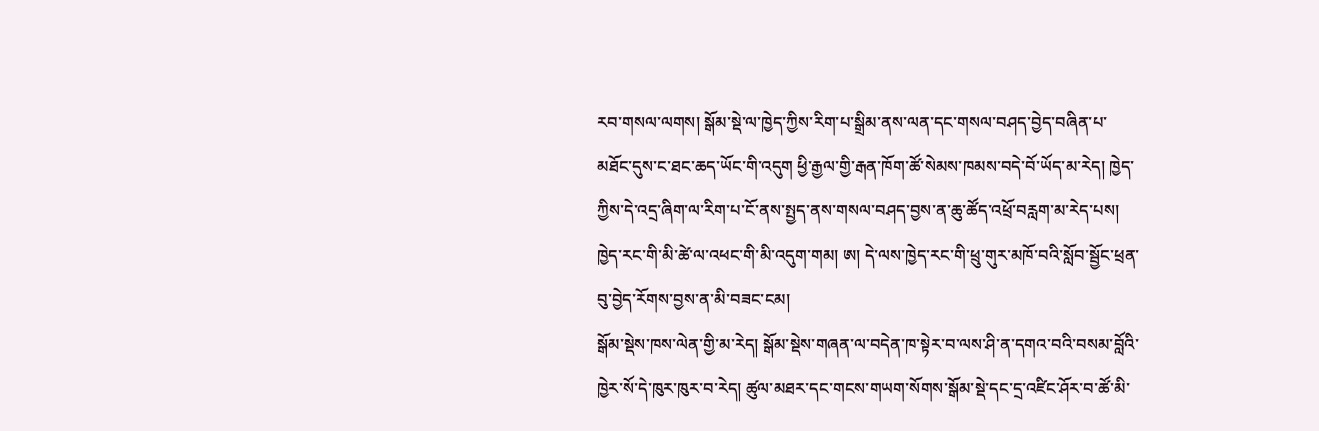རབ་གསལ་ལགས། སྒོམ་སྡེ་ལ་ཁྱེད་ཀྱིས་རིག་པ་སྒྲིམ་ནས་ལན་དང་གསལ་བཤད་བྱེད་བཞིན་པ་མཐོང་དུས་ང་ཐང་ཆད་ཡོང་གི་འདུག ཕྱི་རྒྱལ་གྱི་རྒན་ཁོག་ཚོ་སེམས་ཁམས་བདེ་བོ་ཡོད་མ་རེད། ཁྱེད་ཀྱིས་དེ་འདྲ་ཞིག་ལ་རིག་པ་ངོ་ནས་སྤྱད་ནས་གསལ་བཤད་བྱས་ན་ཆུ་ཚོད་འཕྲོ་བརླག་མ་རེད་པས། ཁྱེད་རང་གི་མི་ཚེ་ལ་འཕང་གི་མི་འདུག་གམ། ཨ། དེ་ལས་ཁྱེད་རང་གི་ཕྲུ་གུར་མཁོ་བའི་སློབ་སྦྱོང་ཕྲན་བུ་བྱེད་རོགས་བྱས་ན་མི་བཟང་ངམ།
སྒོམ་སྡེས་ཁས་ལེན་གྱི་མ་རེད། སྒོམ་སྡེས་གཞན་ལ་བདེན་ཁ་སྟེར་བ་ལས་ཤི་ན་དགའ་བའི་བསམ་བློའི་ཁྱེར་སོ་དེ་ཁུར་ཁུར་བ་རེད། ཚུལ་མཐར་དང་གངས་གཡག་སོགས་སྒོམ་སྡེ་དང་དྲ་འཛིང་ཤོར་བ་ཚོ་མི་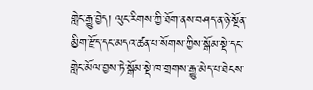གླེང་རྒྱུ་བྱེད། ལུང་རིགས་ཀྱི་ཐོག་ནས་བཤད་ན་ཉེ་སྔོན་མྱིག་རྫོད་དང་མདའ་ཚན་པ་སོགས་ཀྱིས་སྒོམ་སྡེ་དང་གླེང་མོལ་བྱས་ཏེ་སྒོམ་སྡེ་ཁ་གྲགས་རྒྱུ་མེད་པ་ཐེངས་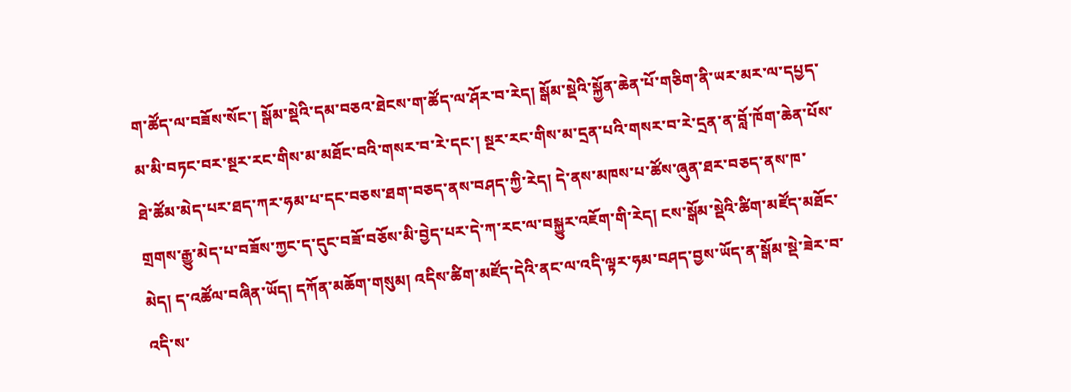ག་ཚོད་ལ་བཟོས་སོང་། སྒོམ་སྡེའི་དམ་བཅའ་ཐེངས་ག་ཚོད་ལ་ཤོར་བ་རེད། སྒོམ་སྡེའི་སྐྱོན་ཆེན་པོ་གཅིག་ནི་ཡར་མར་ལ་དཔྱད་མ་མི་བཏང་བར་སྔར་རང་གིས་མ་མཐོང་བའི་གསར་བ་རེ་དང་། སྔར་རང་གིས་མ་དྲན་པའི་གསར་བ་རེ་དྲན་ན་བློ་ཁོག་ཆེན་པོས་ཐེ་ཚོམ་མེད་པར་ཐད་ཀར་ཧམ་པ་དང་བཅས་ཐག་བཅད་ནས་བཤད་ཀྱི་རེད། དེ་ནས་མཁས་པ་ཚོས་ཞུན་ཐར་བཅད་ནས་ཁ་གྲགས་རྒྱུ་མེད་པ་བཟོས་ཀྱང་ད་དུང་བཟོ་བཅོས་མི་བྱེད་པར་དེ་ཀ་རང་ལ་བསྐྱུར་འཇོག་གི་རེད། ངས་སྒོམ་སྡེའི་ཚིག་མཛོད་མཐོང་མེད། ད་འཚོལ་བཞིན་ཡོད། དཀོན་མཆོག་གསུམ། འདིས་ཚིག་མཛོད་དེའི་ནང་ལ་འདི་ལྟར་ཧམ་བཤད་བྱས་ཡོད་ན་སྒོམ་སྡེ་ཟེར་བ་འདི་ས་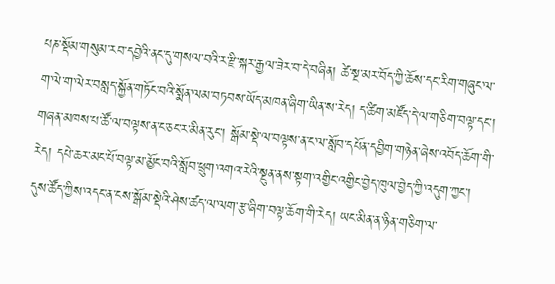པཎ་སྡོམ་གསུམ་རབ་དབྱེའི་ནང་དུ་གསལ་བའི་ར་རྫི་སྐར་རྒྱལ་ཟེར་བ་དེ་བཞིན། ཚེ་སྔ་མར་བོད་ཀྱི་ཆོས་དང་རིག་གཞུང་ལ་ག་ལེ་ག་ལེར་བསླད་སྐྱོན་གཏོང་བའི་སྨོན་ལམ་བཏབས་ཡོད་མཁན་ཞིག་ཡིན་ས་རེད། ད་ཚིག་མཛོད་དེ་ལ་གཅིག་བལྟ་དང་། གཞན་མཁས་པ་ཚོ་ལ་བལྟས་ན་ང་ཅང་ར་མིན་རུང་། སྒོམ་སྡེ་ལ་བལྟས་ན་ང་ལ་སློབ་དཔོན་དབྱིག་གཉེན་ཞེས་འབོད་ཆོག་གི་རེད། དཔེ་ཆར་མང་པོ་བལྟ་མ་མྱོང་བའི་སློབ་ཕྲུག་འགའ་རེའི་སྔུན་ནས་སྟག་འགྱིང་འགྱིང་བྱེད་ཁུལ་བྱེད་ཀྱི་འདུག་ཀྱང་། དུས་ཚོད་ཀྱིས་འདང་ན་ངས་སྒོམ་སྡེའི་ཤེས་ཚད་ལ་ལག་རྩ་ཞིག་བལྟ་ཆོག་གི་རེད། ཡང་མིན་ན་ཉིན་གཅིག་ལ་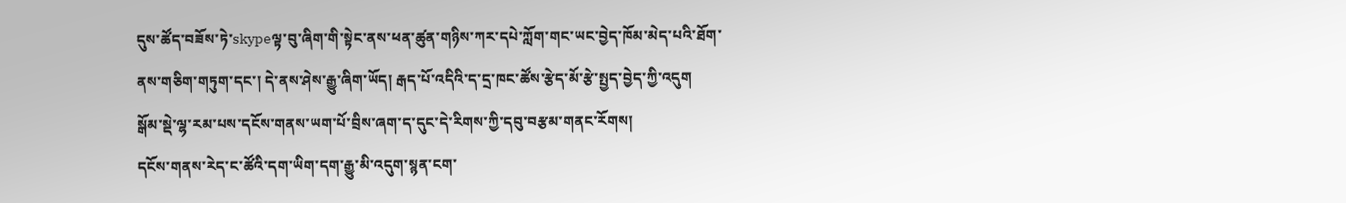དུས་ཚོད་བཟོས་ཏེ་skypeལྟ་བུ་ཞིག་གི་སྟེང་ནས་ཕན་ཚུན་གཉིས་ཀར་དཔེ་ཀློག་གང་ཡང་བྱེད་ཁོམ་མེད་པའི་ཐོག་ནས་གཅིག་གཏུག་དང་། དེ་ནས་ཤེས་རྒྱུ་ཞིག་ཡོད། རྒད་པོ་འདིའི་ད་དྲ་ཁང་ཚོས་རྩེད་མོ་རྩེ་སྤྱད་བྱེད་ཀྱི་འདུག
སྒོམ་སྡེ་ལྷ་རམ་པས་དངོས་གནས་ཡག་པོ་བྲིས་ཞག་ད་དུང་དེ་རིགས་ཀྱི་དབུ་བརྩམ་གནང་རོགས།
དངོས་གནས་རེད་ང་ཚོའི་དག་ཡིག་དག་རྒྱུ་མི་འདུག་སྙན་ངག་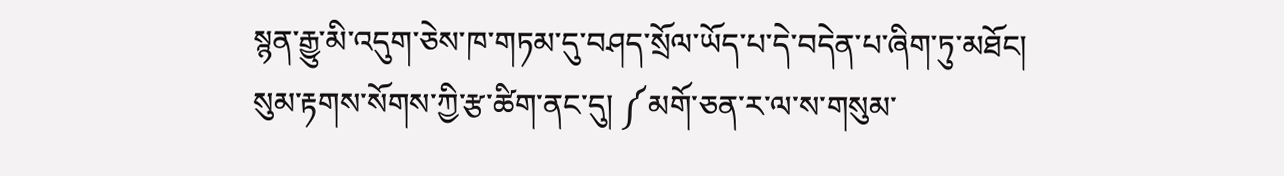སྙན་རྒྱུ་མི་འདུག་ཅེས་ཁ་གཏམ་དུ་བཤད་སྲོལ་ཡོད་པ་དེ་བདེན་པ་ཞིག་ཏུ་མཐོང།
སུམ་རྟགས་སོགས་ཀྱི་རྩ་ཚིག་ནང་དུ། ༼མགོ་ཅན་ར་ལ་ས་གསུམ་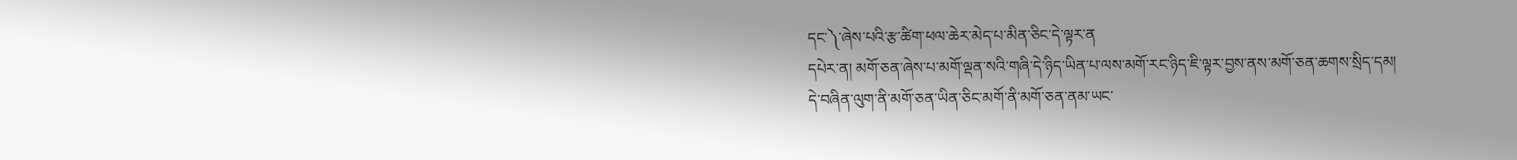དང་༽་ཞེས་པའི་རྩ་ཚིག་ཕལ་ཆེར་མེད་པ་མིན་ཅིང་དེ་ལྟར་ན
དཔེར་ན། མགོ་ཅན་ཞེས་པ་མགོ་ལྡན་སའི་གཞི་དེ་ཉིད་ཡིན་པ་ལས་མགོ་རང་ཉིད་ཇི་ལྟར་བྱས་ནས་མགོ་ཅན་ཆགས་སྲིད་དམ།
དེ་བཞིན་ལུག་ནི་མགོ་ཅན་ཡིན་ཅིང་མགོ་ནི་མགོ་ཅན་ནམ་ཡང་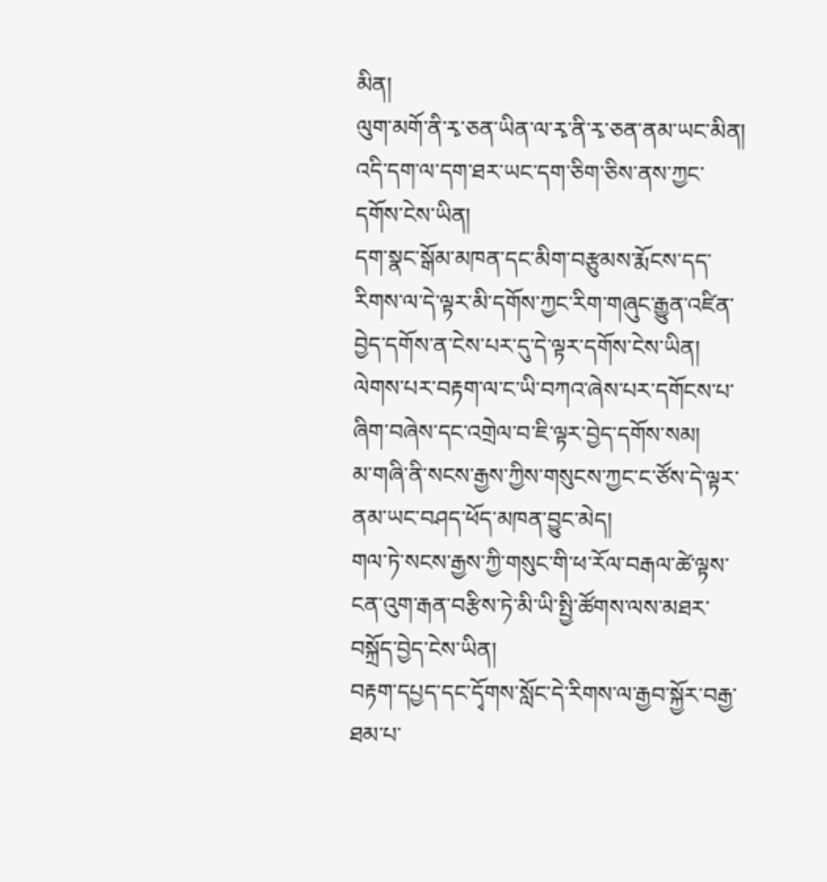མིན།
ལུག་མགོ་ནི་རྭ་ཅན་ཡིན་ལ་རྭ་ནི་རྭ་ཅན་ནམ་ཡང་མིན།
འདི་དག་ལ་དག་ཐར་ཡང་དག་ཅིག་ཅིས་ནས་ཀྱང་དགོས་ངེས་ཡིན།
དག་སྣང་སྒོམ་མཁན་དང་མིག་བརྩུམས་རྨོངས་དད་རིགས་ལ་དེ་ལྟར་མི་དགོས་ཀྱང་རིག་གཞུང་རྒྱུན་འཛིན་བྱེད་དགོས་ན་ངེས་པར་དུ་དེ་ལྟར་དགོས་ངེས་ཡིན།
ལེགས་པར་བརྟག་ལ་ང་ཡི་བཀའ་ཞེས་པར་དགོངས་པ་ཞིག་བཞེས་དང་འགྲེལ་བ་ཇི་ལྟར་བྱེད་དགོས་སམ།
མ་གཞི་ནི་སངས་རྒྱས་ཀྱིས་གསུངས་ཀྱང་ང་ཙོས་དེ་ལྟར་ནམ་ཡང་བཤད་ཕོད་མཁན་བྱུང་མེད།
གལ་ཏེ་སངས་རྒྱས་ཀྱི་གསུང་གི་ཕ་རོལ་བརྒལ་ཚེ་ལྟས་ངན་འུག་རྒན་བརྩིས་ཏེ་མི་ཡི་སྤྱི་ཚོགས་ལས་མཐར་བསྐྲོད་བྱེད་ངེས་ཡིན།
བརྟག་དཔྱད་དང་དྭོགས་སློང་དེ་རིགས་ལ་རྒྱབ་སྐྱོར་བརྒྱ་ཐམ་པ་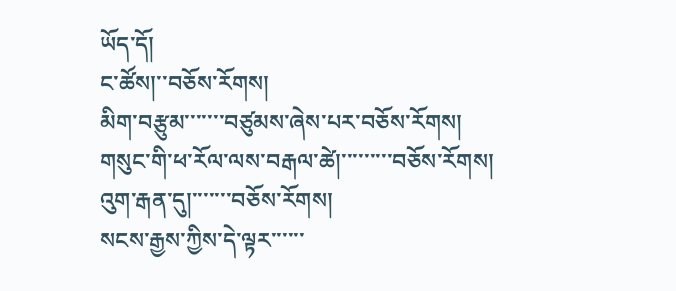ཡོད་དོ།
ང་ཚོས།་་བཅོས་རོགས།
མིག་བརྩུམ་་་་་་་བཙུམས་ཞེས་པར་བཅོས་རོགས།
གསུང་གི་ཕ་རོལ་ལས་བརྒལ་ཚེ།་་་་་་་་་བཅོས་རོགས།
འུག་རྒན་དུ།་་་་་་་བཅོས་རོགས།
སངས་རྒྱས་ཀྱིས་དེ་ལྟར་་་་་་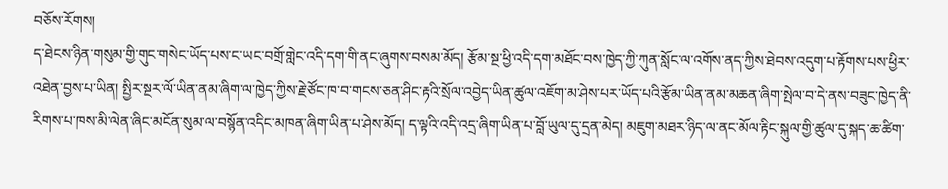བཅོས་རོགས།
ད་ཐེངས་ཉིན་གསུམ་གྱི་གུང་གསེང་ཡོད་པས་ང་ཡང་བགྲོ་གླེང་འདི་དག་གི་ནང་ཞུགས་བསམ་མོད། རྩོམ་སྔ་ཕྱི་འདི་དག་མཐོང་བས་ཁྱེད་ཀྱི་ཀུན་སློང་ལ་འགོས་ནད་ཀྱིས་ཐེབས་འདུག་པ་རྟོགས་པས་ཕྱིར་འཐེན་བྱས་པ་ཡིན། སྤྱིར་སྔར་ལོ་ཡིན་ནམ་ཞིག་ལ་ཁྱེད་ཀྱིས་རྗེ་ཙོང་ཁ་བ་གངས་ཅན་ཤིང་རྟའི་སྲོལ་འབྱེད་ཡིན་ཚུལ་འཇོག་མ་ཤེས་པར་ཡོད་པའི་རྩོམ་ཡིན་ནམ་མཆན་ཞིག་སྤེལ་བ་དེ་ནས་བཟུང་ཁྱེད་ནི་རིགས་པ་ཁས་མི་ལེན་ཞིང་མངོན་སུམ་ལ་བསྙོན་འདིང་མཁན་ཞིག་ཡིན་པ་ཤེས་མོད། ད་ལྟའི་འདི་འདྲ་ཞིག་ཡིན་པ་བློ་ཡུལ་དུ་དྲན་མེད། མཇུག་མཐར་ཉིད་ལ་ནང་མོལ་རྟིང་སྐུལ་གྱི་ཚུལ་དུ་སྐད་ཆ་ཚིག་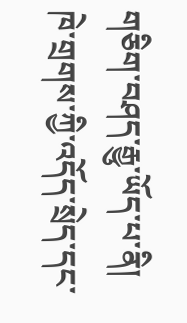གཅིག་བཤད་རྒྱུ་ཡོད་པ་ནི། ཁེ་གྲགས་ཀྱི་འདོད་སྲེད་དང་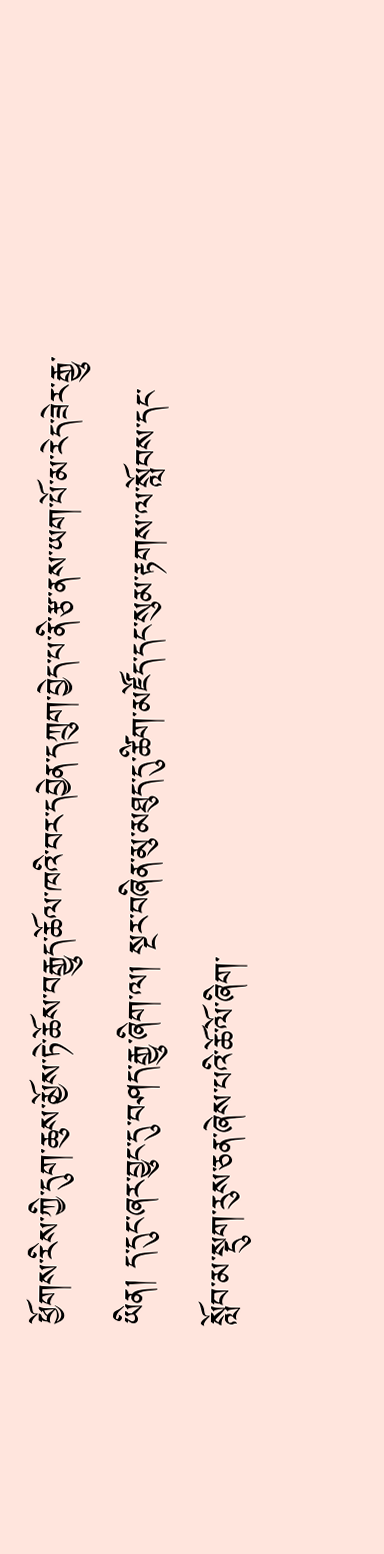ཕྱོགས་རིས་ཀྱི་དུག་ཆུས་མྱོས་ཏེ་ཆོས་བརྒྱུད་ཆོལ་ཁའི་བར་དབྱེན་དཀྲུག་བྱེད་པ་ནི་རྩ་ནས་ཡག་པོ་མ་རེད་ཟེར་རྒྱུ་ཡིན། ད་དུང་ཞར་བྱུང་དུ་བཤད་རྒྱུ་ཞིག་ལ། སྔར་བཞིན་མུ་མཐུད་དུ་ཚིག་མཛོད་དང་སུམ་རྟགས་ལ་སློབས་དང་སློབ་མ་སྡུག་རུས་ཅན་ཞེས་པའི་ཆོ་ལོ་ཞིག་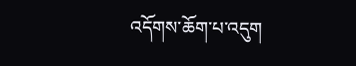འདོགས་ཆོག་པ་འདུག